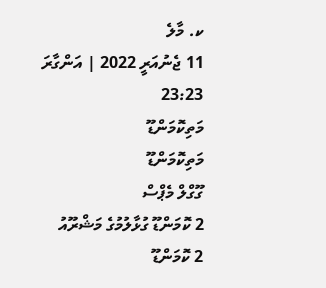ކ. މާލެ
11 ޖެނުއަރީ 2022 | އަންގާރަ 23:23
މަތިކޮމަންޑޫ
މަތިކޮމަންޑޫ
ގޫގްލް މެޕްސް
2 ކޮމަންޑޫ ގުޅާލުމުގެ މަޝްރޫއު
2 ކޮމަންޑޫ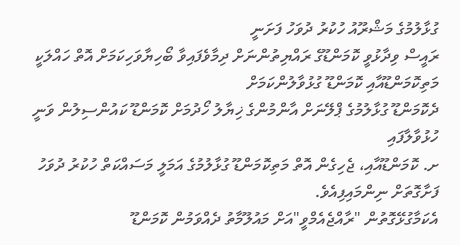ގުޅާލުމުގެ މަޝްރޫއު ހުކުރު ދުވަހު ފަށަނީ
ރައީސް ވިދާޅުވީ ކޮމަންޑޫގެ ރައްޔިތުންނަށް ދިމާވެފައިވާ ބޯހިޔާވަހިކަމަށް އޮތް ހައްލަކީ މަތިކޮމަންޑޫއާއި ކޮމަންޑޫ ގުޅުވާލުންކަމަށް
ދެކޮމަންޑޫ ގުޅާލުމުގެ ޕްލޭނަށް އާންމުންގެ ޚިޔާލު ހޯދުމަށް ކޮމަންޑޫ ކައުންސިލުން ވަނީ ހުޅުވާލާފައި
ށ. ކޮމަންޑޫއާއި، ޖެހިގެން އޮތް މަތިކޮމަންޑޫ ގުޅާލުމުގެ އަމަލީ މަސައްކަތް ހުކުރު ދުވަހު ފަށާގޮތަށް ނިންމައިފިއެވެ.
އެކަމާގުޅޭގޮތުން "ރާއްޖެއެމްވީ"އަށް މައުލޫމާތު ދެއްވަމުން ކޮމަންޑޫ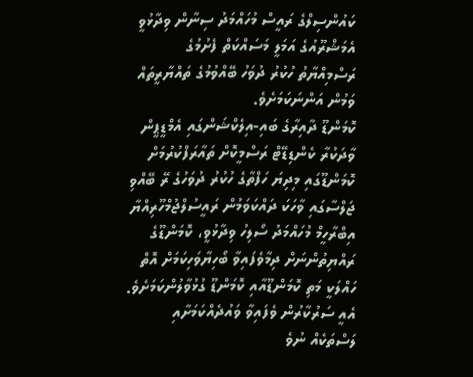ކައުންސިލްގެ ރައީސް މުހައްމަދު ސިނާން ވިދާޅުވީ އެމަޝްރޫއުގެ އަމަލީ މަސައްކަތް ފެށުމުގެ ރަސްމިއްޔާތު ހުކުރު ދުވަހު ބޭއްވުމުގެ ތައްޔާރީތައް ވަމުން އަންނަކަމަށެވެ.
ކޮމަންޑޫ ދާއިރާގެ ބައި-އިލެކްޝަންގައި އެމްޑީޕީން ވާދަކުރާ ކެންޑިޑޭޓް ރަސްމީކޮށް ތައާރަފްކުރުމަށް ކޮމަންޑޫގައި މިދިޔަ ހަފްތާގެ ހުކުރު ދުވަހުގެ ރޭ ބޭއްވި ޖަލްސާގައި ވާހަކަ ދައްކަވަމުން ރައީސުލްޖުމްހޫރިއްޔާ އިބްރާހީމް މުހައްމަދު ސޯލިހު ވިދާޅުވީ، ކޮމަންޑޫގެ ރައްޔިތުންނަށް ދިމާވެފައިވާ ބޯހިޔާވަހިކަމަށް އޮތް ހައްލަކީ މަތި ކޮމަންޑޫއާއި ކޮމަންޑޫ ގުޅުވާލުންކަމަށެވެ. އެއީ ސަރުކާރުން ވެފައިވާ ވައުދެއްކަމަށާއި ލަސްތަކެއް ނުވެ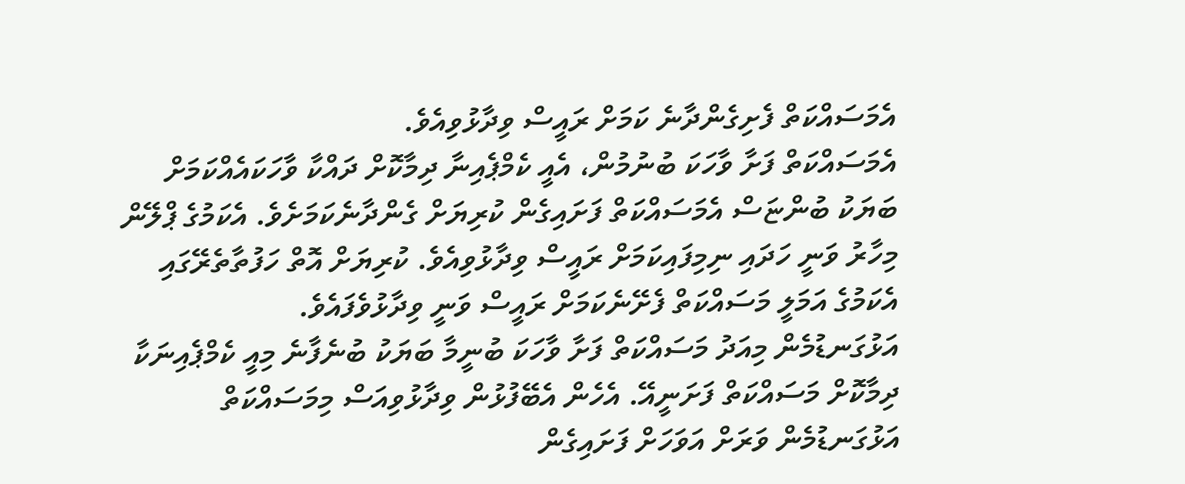އެމަސައްކަތް ފެށިގެންދާނެ ކަމަށް ރައީސް ވިދާޅުވިއެވެ.
އެމަސައްކަތް ފަށާ ވާހަކަ ބުނުމުން، އެއީ ކެމްޕެއިނާ ދިމާކޮށް ދައްކާ ވާހަކައެއްކަމަށް ބަޔަކު ބުންޏަސް އެމަސައްކަތް ފަށައިގެން ކުރިޔަށް ގެންދާނެކަމަށެވެ. އެކަމުގެ ޕްލޭން މިހާރު ވަނީ ހަދައި ނިމިފައިކަމަށް ރައީސް ވިދާޅުވިއެވެ. ކުރިޔަށް އޮތް ހަފުތާތެރޭގައި އެކަމުގެ އަމަލީ މަސައްކަތް ފެށޭނެކަމަށް ރައީސް ވަނީ ވިދާޅުވެފައެވެ.
އަޅުގަނޑުމެން މިއަދު މަސައްކަތް ފަށާ ވާހަކަ ބުނީމާ ބަޔަކު ބުނެފާނެ މިއީ ކެމްޕެއިނަކާ ދިމާކޮށް މަސައްކަތް ފަށަނީއޭ. އެހެން އެބޭފުޅުން ވިދާޅުވިއަސް މިމަސައްކަތް އަޅުގަނޑުމެން ވަރަށް އަވަހަށް ފަށައިގެން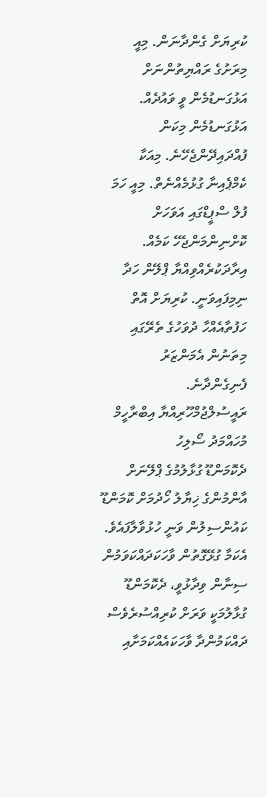ކުރިޔަށް ގެންދާނަން. މިއީ މިރަށުގެ ރައްޔިތުންނަށް އަޅުގަނޑުމެން ވީ ވައުދެއް. އަޅުގަނޑުމެން މިކަން ފުއްދައިދޭންޖެހޭނެ. މިއަކާ ކެމްޕެއިނާ ގުޅުމެއްނެތް. މިއީ ހަމަ ފުލް ސްޕީޑްގައި އަވަހަށް ކޮށްނިންމަންޖެހޭ ކަމެއް. އިރާދަކުރެއްވިއްޔާ ޕްލޭން ހަދާ ނިމިފައިވަނީ. ކުރިޔަށް އޮތް ހަފުތާއެއްހާ ދުވަހުގެ ތެރޭގައި މިތަނުން އެމަންޒަރު ފެނިގެންދާނެ.
ރައީސުލްޖުމްހޫރިއްޔާ އިބްރާހީމް މުހައްމަދު ސޯލިހު
ދެކޮމަންޑޫ ގުޅާލުމުގެ ޕްލޭނަށް އާންމުންގެ ޚިޔާލު ހޯދުމަށް ކޮމަންޑޫ ކައުންސިލުން ވަނީ ހުޅުވާލާފައެވެ. އެކަމާ ގުޅޭގޮތުން ވާހަކަދައްކަވަމުން ސިނާން ވިދާޅުވީ، ދެކޮމަންޑޫ ގުޅާލުމަކީ ވަރަށް ކުރިއްސުރެވެސް ދައްކަމުންދާ ވާހަކައެއްކަމަށާއި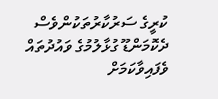ކުރީގެ ސަރުކާރުތަކުންވެސް ދެކޮމަންޑޫ ގުޅާލުމުގެ ވައުދުތައް ވެފައިވާކަމަށް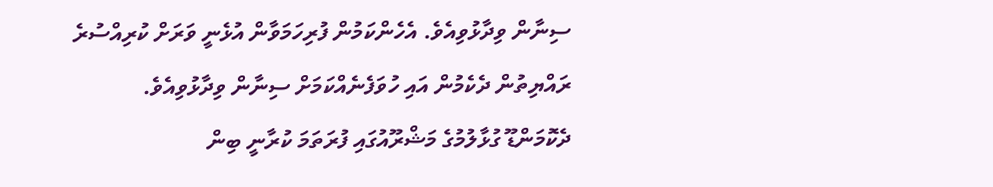ސިނާން ވިދާޅުވިއެވެ. އެހެންކަމުން ފުރިހަމަވާން އުޅެނީ ވަރަށް ކުރިއްސުރެ ރައްޔިތުން ދެކެމުން އައި ހުވަފެނެއްކަމަށް ސިނާން ވިދާޅުވިއެވެ.
ދެކޮމަންޑޫ ގުޅާލުމުގެ މަޝްރޫއުގައި ފުރަތަމަ ކުރާނީ ބިން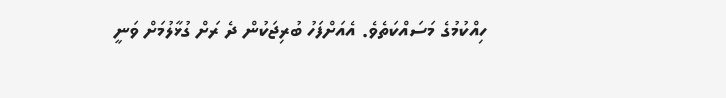ހިއްކުމުގެ މަސައްކަތެވެ. އެއަށްފަހު ބުރިޖަކުން ދެ ރަށް ގުޅާލުމަށް ވަނީ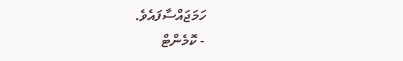ހަމަޖައްސާފައެވެ.
- ކޮމެންޓް